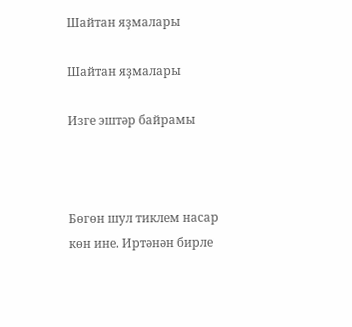Шайтан яҙмалары

Шайтан яҙмалары

Изге эштәр байрамы



Бөгөн шул тиклем насар көн ине. Иртәнән бирле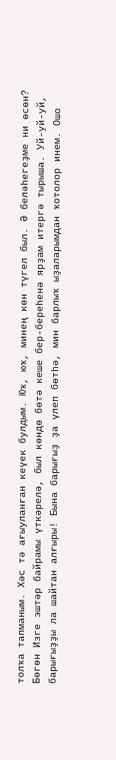толҡа тапманым. Хәс тә ағыуланған кеүек булдым. Юҡ, юҡ, минең көн түгел был. Ә беләһегеҙме ни өсөн? Бөгөн Изге эштәр байрамы үткәрелә, был көндө бөтә кеше бер-береһенә ярҙам итергә тырыша. Уй-уй-уй, барығыҙҙы ла шайтан алғыры! Бына барығыҙ ҙа үлеп бөтһә, мин барлыҡ ыҙаларымдан ҡотолор инем. Ошо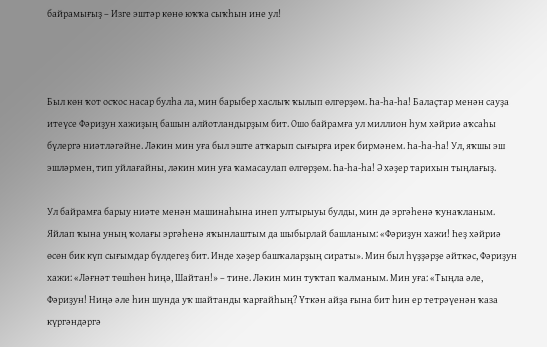байрамығыҙ – Изге эштәр көнө юҡҡа сыҡһын ине ул!



Был көн ҡот осҡос насар булһа ла, мин барыбер хаслыҡ ҡылып өлгөрҙөм. Һа-һа-һа! Балаҫтар менән сауҙа итеүсе Фәриҙун хажиҙың башын алйотландырҙым бит. Ошо байрамға ул миллион һум хәйриә аҡсаһы бүлергә ниәтләгәйне. Ләкин мин уға был эште атҡарып сығырға ирек бирмәнем. Һа-һа-һа! Ул, яҡшы эш эшләрмен, тип уйлағайны, ләкин мин уға ҡамасаулап өлгөрҙөм. Һа-һа-һа! Ә хәҙер тарихын тыңлағыҙ.

Ул байрамға барыу ниәте менән машинаһына инеп ултырыуы булды, мин дә эргәһенә ҡунаҡланым. Яйлап ҡына уның ҡолағы эргәһенә яҡынлаштым да шыбырлай башланым: «Фәриҙун хажи! Һеҙ хәйриә өсөн бик күп сығымдар бүлдегеҙ бит. Инде хәҙер башҡаларҙың сираты». Мин был һүҙҙәрҙе әйткәс, Фәриҙун хажи: «Ләғнәт төшһөн һиңә, Шайтан!» – тине. Ләкин мин туҡтап ҡалманым. Мин уға: «Тыңла әле, Фәриҙун! Ниңә әле һин шунда уҡ шайтанды ҡарғайһың? Үткән айҙа ғына бит һин ер тетрәүенән ҡаза күргәндәргә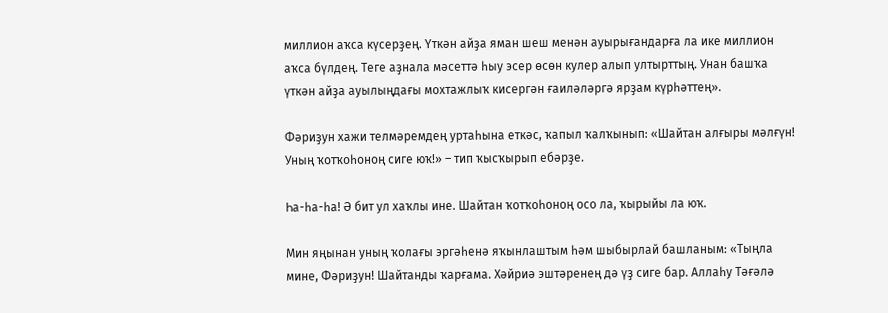миллион аҡса күсерҙең. Үткән айҙа яман шеш менән ауырығандарға ла ике миллион аҡса бүлдең. Теге аҙнала мәсеттә һыу эсер өсөн кулер алып ултырттың. Унан башҡа үткән айҙа ауылыңдағы мохтажлыҡ кисергән ғаиләләргә ярҙам күрһәттең».

Фәриҙун хажи телмәремдең уртаһына еткәс, ҡапыл ҡалҡынып: «Шайтан алғыры мәлғүн! Уның ҡотҡоһоноң сиге юҡ!» – тип ҡысҡырып ебәрҙе.

Һа-һа-һа! Ә бит ул хаҡлы ине. Шайтан ҡотҡоһоноң осо ла, ҡырыйы ла юҡ.

Мин яңынан уның ҡолағы эргәһенә яҡынлаштым һәм шыбырлай башланым: «Тыңла мине, Фәриҙун! Шайтанды ҡарғама. Хәйриә эштәренең дә үҙ сиге бар. Аллаһу Тәғәлә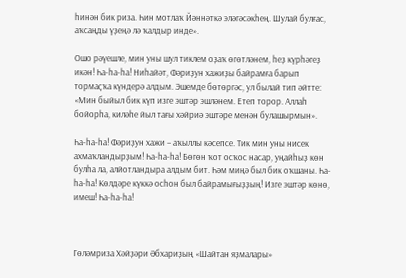һинән бик риза. Һин мотлаҡ Йәннәткә эләгәсәкһең. Шулай булғас, аҡсаңды үҙеңә лә ҡалдыр инде».

Ошо рәүешле, мин уны шул тиклем оҙаҡ өгөтләнем, һеҙ күрһәгеҙ икән! Һа-һа-һа! Ниһайәт, Фәриҙун хажиҙы байрамға барып тормаҫҡа күндерә алдым. Эшемде бөтөргәс, ул былай тип әйтте: «Мин быйыл бик күп изге эштәр эшләнем. Етеп торор. Аллаһ бойорһа, киләһе йыл тағы хәйриә эштәре менән булашырмын».

Һа-һа-һа! Фәриҙун хажи – аҡыллы кәсепсе. Тик мин уны нисек ахмаҡландырҙым! Һа-һа-һа! Бөгөн ҡот осҡос насар, уңайһыҙ көн булһа ла, алйотландыра алдым бит. Һәм миңә был бик оҡшаны. Һа-һа-һа! Көлдәре күккә осһон был байрамығыҙҙың! Изге эштәр көнө, имеш! Һа-һа-һа!



Гөләмриза Хәйҙәри Әбхариҙың «Шайтан яҙмалары»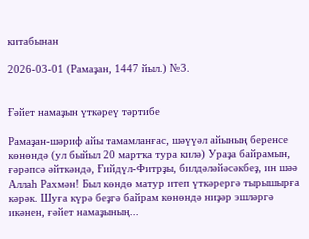китабынан

2026-03-01 (Рамаҙан, 1447 йыл.) №3.


Ғәйет намаҙын үткәреү тәртибе

Рамаҙан-шәриф айы тамамланғас, шәүүәл айының беренсе көнөндә (ул быйыл 20 мартҡа тура килә) Ураҙа байрамын, ғәрәпсә әйткәндә, Ғийдүл-Фитрҙы, билдәләйәсәкбеҙ, ин шәә Аллаһ Рахмән! Был көндө матур итеп үткәрергә тырышырға кәрәк. Шуға күрә беҙгә байрам көнөндә ниҙәр эшләргә икәнен, ғәйет намаҙының...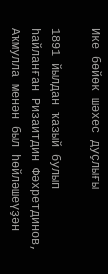Ике бөйөк шәхес дуҫлығы

1891 йылдан ҡазый булып һайланған Ризаитдин Фәхретдинов, Аҡмулла менән был һөйләшеүҙән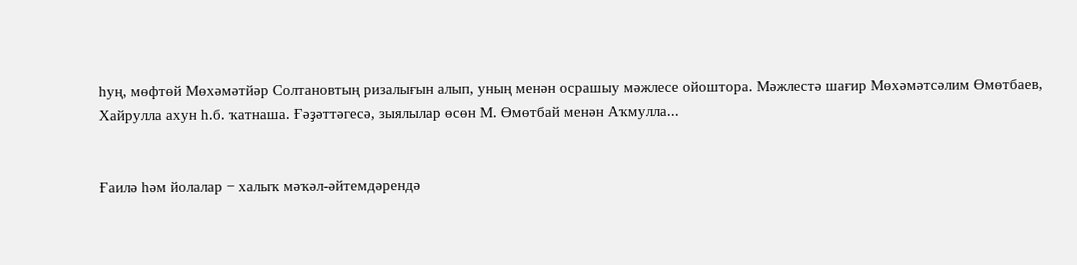һуң, мөфтөй Мөхәмәтйәр Солтановтың ризалығын алып, уның менән осрашыу мәжлесе ойоштора. Мәжлестә шағир Мөхәмәтсәлим Өмөтбаев, Хайрулла ахун һ.б. ҡатнаша. Ғәҙәттәгесә, зыялылар өсөн М. Өмөтбай менән Аҡмулла...


Ғаилә һәм йолалар − халыҡ мәҡәл-әйтемдәрендә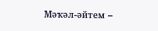Мәҡәл-әйтем –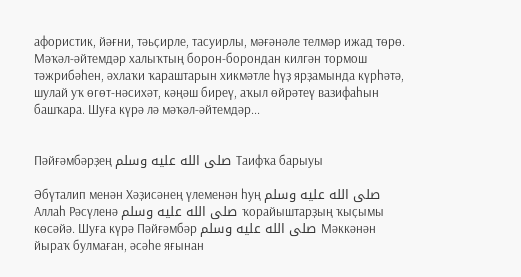афористик, йәғни, тәьҫирле, тасуирлы, мәғәнәле телмәр ижад төрө. Мәҡәл-әйтемдәр халыҡтың борон-борондан килгән тормош тәжрибәһен, әхлаҡи ҡараштарын хикмәтле һүҙ ярҙамында күрһәтә, шулай уҡ өгөт-нәсихәт, кәңәш биреү, аҡыл өйрәтеү вазифаһын башҡара. Шуға күрә лә мәҡәл-әйтемдәр...


Пәйғәмбәрҙең صلى الله عليه وسلم Таифҡа барыуы

Әбүталип менән Хәҙисәнең үлеменән һуң صلى الله عليه وسلم Аллаһ Рәсүленә صلى الله عليه وسلم ҡорайыштарҙың ҡыҫымы көсәйә. Шуға күрә Пәйғәмбәр صلى الله عليه وسلم Мәккәнән йыраҡ булмаған, әсәһе яғынан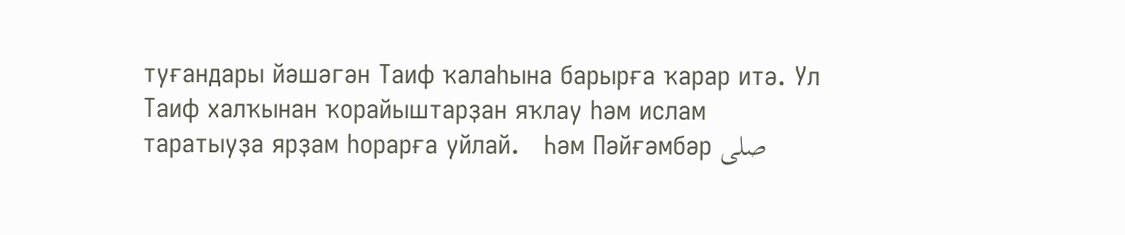туғандары йәшәгән Таиф ҡалаһына барырға ҡарар итә. Ул Таиф халҡынан ҡорайыштарҙан яҡлау һәм ислам таратыуҙа ярҙам һорарға уйлай.   Һәм Пәйғәмбәр صلى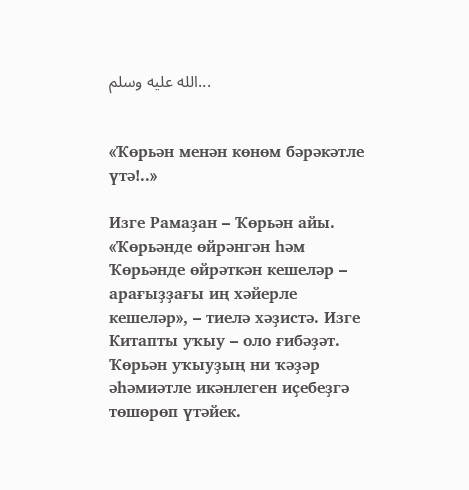الله عليه وسلم...


«Ҡөрьән менән көнөм бәрәкәтле үтә!..»

Изге Рамаҙан – Ҡөрьән айы. «Ҡөрьәнде өйрәнгән һәм Ҡөрьәнде өйрәткән кешеләр – арағыҙҙағы иң хәйерле кешеләр», – тиелә хәҙистә. Изге Китапты уҡыу – оло ғибәҙәт. Ҡөрьән уҡыуҙың ни ҡәҙәр әһәмиәтле икәнлеген иҫебеҙгә төшөрөп үтәйек.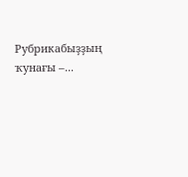Рубрикабыҙҙың ҡунағы –...